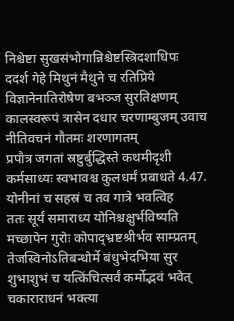निश्चेष्टा सुखसंभोगान्निश्चेष्टस्त्रिदशाधिपः
ददर्श गेहे मिथुनं मैथुने च रतिप्रिये
विज्ञानेनातिरोषेण बभञ्ज सुरतिक्षणम्
कालस्वरूपं त्रासेन दधार चरणाम्बुजम् उवाच नीतिवचनं गौतमः शरणागतम्
प्रपौत्र जगतां स्रष्टुर्बुद्धिस्ते कथमीदृशी
कर्मसाध्यः स्वभावश्च कुलधर्मं प्रबाधते 4.47.
योनीनां च सहस्रं च तव गात्रे भवत्विह
ततः सूर्यं समाराध्य योनिश्चक्षुर्भविष्यति
मच्छापेन गुरोः कोपाद्भ्रष्टश्रीर्भव साम्प्रतम्
तेजस्विनोऽतिबन्धोर्मे बंधुभेदभिया सुर
शुभाशुभं च यत्किंचित्सर्वं कर्मोद्भवं भवेत्
चकाराराधनं भक्त्या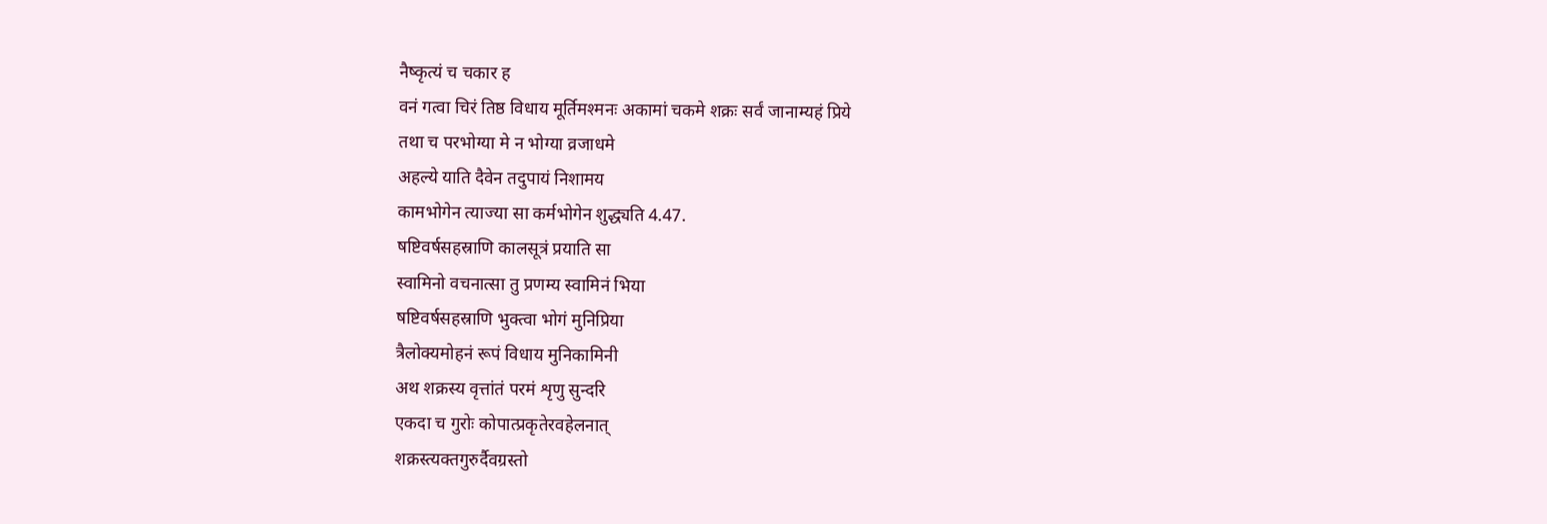नैष्कृत्यं च चकार ह
वनं गत्वा चिरं तिष्ठ विधाय मूर्तिमश्मनः अकामां चकमे शक्रः सर्वं जानाम्यहं प्रिये
तथा च परभोग्या मे न भोग्या व्रजाधमे
अहल्ये याति दैवेन तदुपायं निशामय
कामभोगेन त्याज्या सा कर्मभोगेन शुद्ध्यति 4.47.
षष्टिवर्षसहस्राणि कालसूत्रं प्रयाति सा
स्वामिनो वचनात्सा तु प्रणम्य स्वामिनं भिया
षष्टिवर्षसहस्राणि भुक्त्वा भोगं मुनिप्रिया
त्रैलोक्यमोहनं रूपं विधाय मुनिकामिनी
अथ शक्रस्य वृत्तांतं परमं शृणु सुन्दरि
एकदा च गुरोः कोपात्प्रकृतेरवहेलनात्
शक्रस्त्यक्तगुरुर्दैवग्रस्तो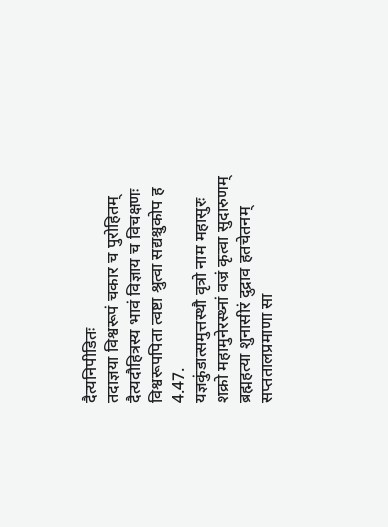दैत्यनिपीडितः
तदाज्ञया विश्वरूपं चकार च पुरोहितम्
दैत्यदौहित्रस्य भावं विज्ञाय च विचक्षणः
विश्वरूपपिता त्वष्टा श्रुत्वा सद्यश्चुकोप ह 4.47.
यज्ञकुंडात्समुत्तस्थौ वृत्रो नाम महासुरः
शक्रो महामुनेरस्थ्नां वज्रं कृत्वा सुदारुणम्
ब्रह्महत्या शुनासीरं दुद्राव हतचेतनम्
सप्ततालप्रमाणा सा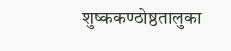शुष्ककण्ठोष्ठतालुका